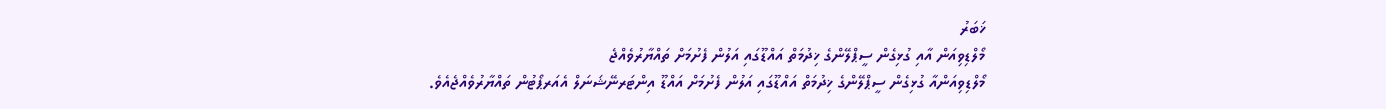ޚަބަރު
މޯލްޑިވިއަން އާއި ގުޅިގެން ސީޕްލޭންގެ ޚިދުމަތް އައްޑޫގައި އަލުން ފެށުމަށް ތައްޔާރުވެއްޖެ
މޯލްޑިވިއަންއާ ގުޅިގެން ސީޕްލޭންގެ ޚިދުމަތް އައްޑޫގައި އަލުން ފެށުމަށް އައްޑޫ އިންޓަރނޭޝަނަލް އެއަރޕޯޓުން ތައްޔާރުވެއްޖެއެވެ.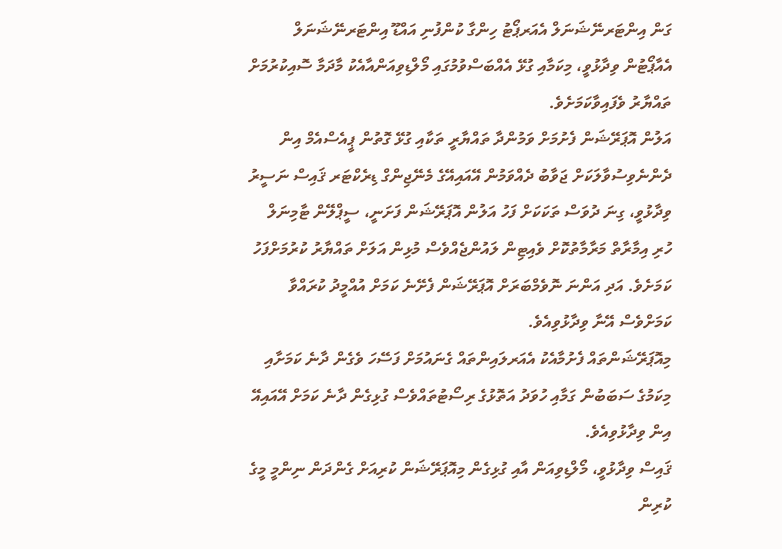ގަން އިންޓަރނޭޝަނަލް އެއަރޕޯޓު ހިންގާ ކުންފުނި އައްޑޫ އިންޓަރނޭޝަނަލް އެއާޕޯޓުން ވިދާޅުވީ، މިކަމާއި ގުޅޭ އެއްބަސްވުމުގައި މޯލްޑިވިއަންއާއެކު މާދަމާ ސޮއިކުރުމަށް ތައްޔާރު ވެފައިވާކަމަށެވެ.
އަލުން އޮޕަރޭޝަން ފެށުމަށް ވަމުންދާ ތައްޔާރީ ތަކާއި ގުޅޭ ގޮތުން ޕީއެސްއެމް އިން ދެންނެވިސުވާލަކަށް ޖަވާބު ދެއްވަމުން އޭއައިއޭގެ މެނޭޖިންގް ޑިރެކްޓަރ ޤައިސް ނަސީރު ވިދާޅުވީ، ގިނަ ދުވަސް ތަކަކަށް ފަހު އަލުން އޮޕަރޭޝަން ފަށަނީ، ސީޕްލޭން ޓާމިނަލް ހުރި އިމާރާތް މަރާމާތުކޮށް ވެއިޓިން ލައުންޖެއްވެސް މުޅިން އަލަށް ތައްޔާރު ކުރުމަށްފަހު ކަމަށެވެ. އަދި އަންނަ ނޮވެމްބަރަށް އޮޕަރޭޝަން ފެށޭނެ ކަމަށް އުއްމީދު ކުރައްވާ ކަމަށްވެސް އޭނާ ވިދާޅުވިއެވެ.
މިއޮޕަރޭޝަންތައް ފެށުމާއެކު އެއަރލައިންތައް ގެނައުމަށް ފަސޭހަ ވެގެން ދާނެ ކަމަށާއި މިކަމުގެ ސަބަބުން ގަމާއި ހުވަދު އަތޮޅުގެ ރިސޯޓުތައްވެސް ގުޅިގެން ދާނެ ކަމަށް އޭއައިއޭ އިން ވިދާޅުވިއެވެ.
ޤައިސް ވިދާޅުވީ، މޯލްޑިވިއަން އާއި ގުޅިގެން މިއޮޕަރޭޝަން ކުރިއަށް ގެންދަން ނިންމީ މީގެ ކުރިން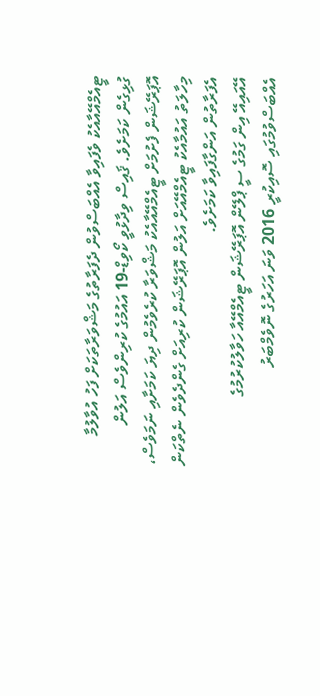ޓީއެމްއޭއާއެކު ވެފައިވާ އެއްބަސްވުން ދެފަރާތުގެ މަޝްވަރާތަކަށް ފަހު އުވާލުމާ ގުޅިގެން ކަމަށެވެ. ޤައިސް ވިދާޅުވީ ކޯވިޑް-19 އައުމުގެ ކުރިންވެސް އަލުން އޮޕަރޭޝަން ފެށުމަށް ޓީއެމްއޭއާއެކު މަޝްވަރާ ކުރެވެމުން ދިޔަ ކަމަށާއި ނަމަވެސް، މިހާލަތު އައުމާއެކު ޓީއެމްއޭއަށް އަލުން އޮޕަރޭޝަން ކުރިއަށް ގެންދެވެން ނެތްކަން އެފަރާތުން އަންގާފައިވާ ކަމަށެވެ.
އޭއައިއޭ އިން ގަމުގެ ސީ ޕްލޭން އޮޕަރޭޝަން ޓީއެމްއޭއާ ހަވާލުކުރުމުގެ އެއްބަސްވުމުގައި ސޮއިކުރީ 2016 ވަނަ އަހަރުގެ ނޮވެމްބަރު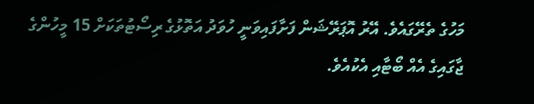މަހުގެ ތެރޭގައެވެ. އޭރު އޮޕަރޭޝަން ފަށާފައިވަނީ ހުވަދު އަތޮޅުގެ ރިސޯޓުތަކަށް 15 މީހުންގެ ޖާގައިގެ އެއް ބޯޓާއި އެކުއެވެ.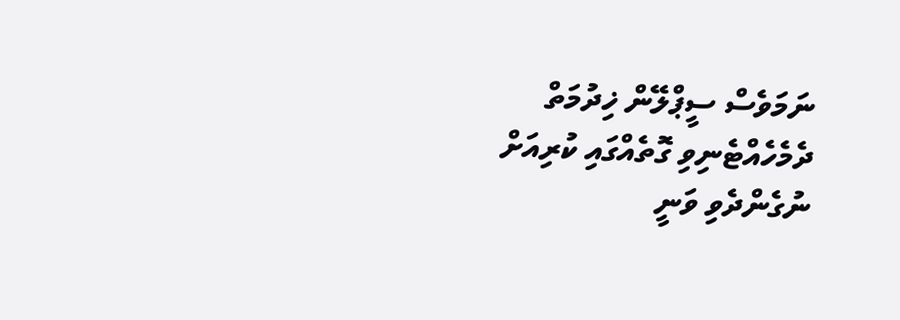ނަމަވެސް ސީޕްލޭން ޚިދުމަތް ދެމެހެއްޓެނިވި ގޮތެއްގައި ކުރިއަށް ނުގެންދެވި ވަނީ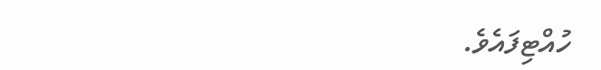ހުއްޓިފައެވެ.